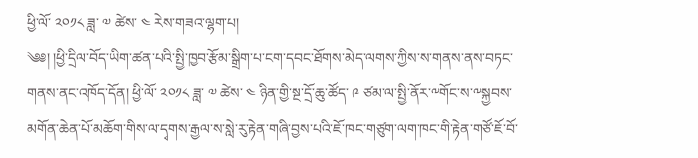ཕྱི་ལོ་ ༢༠༡༨ ཟླ་ ༧ ཚེས་ ༤ རེས་གཟའ་ལྷག་པ།
༄༅། །ཕྱི་དྲིལ་བོད་ཡིག་ཚན་པའི་སྤྱི་ཁྱབ་རྩོམ་སྒྲིག་པ་ངག་དབང་ཐོགས་མེད་ལགས་ཀྱིས་ས་གནས་ནས་བཏང་གནས་ནང་འཁོད་དོན། ཕྱི་ལོ་ ༢༠༡༨ ཟླ་ ༧ ཚེས་ ༤ ཉིན་གྱི་སྔ་དྲོ་ཆུ་ཚོད་ ༩ ཙམ་ལ་སྤྱི་ནོར་༸གོང་ས་༸སྐྱབས་མགོན་ཆེན་པོ་མཆོག་གིས་ལ་དྭགས་རྒྱལ་ས་སླེ་རུ་རྟེན་གཞི་བྱས་པའི་ཇོ་ཁང་གཙུག་ལག་ཁང་གི་རྟེན་གཙོ་ཇོ་བོ་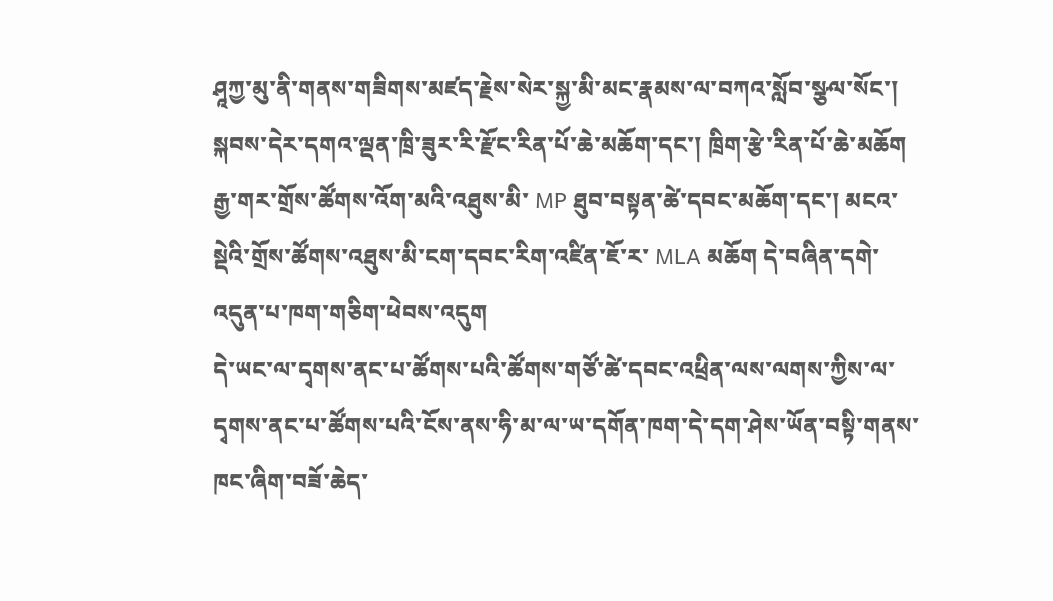ཤཱཀྱ་མུ་ནི་གནས་གཟིགས་མཛད་རྗེས་སེར་སྐྱ་མི་མང་རྣམས་ལ་བཀའ་སློབ་སྩལ་སོང་།
སྐབས་དེར་དགའ་ལྡན་ཁྲི་ཟུར་རི་རྫོང་རིན་པོ་ཆེ་མཆོག་དང་། ཁྲིག་རྩེ་རིན་པོ་ཆེ་མཆོག རྒྱ་གར་གྲོས་ཚོགས་འོག་མའི་འཐུས་མི་ MP ཐུབ་བསྟན་ཚེ་དབང་མཆོག་དང་། མངའ་སྡེའི་གྲོས་ཚོགས་འཐུས་མི་ངག་དབང་རིག་འཛིན་ཇོ་ར་ MLA མཆོག དེ་བཞིན་དགེ་འདུན་པ་ཁག་གཅིག་ཕེབས་འདུག
དེ་ཡང་ལ་དྭགས་ནང་པ་ཚོགས་པའི་ཚོགས་གཙོ་ཚེ་དབང་འཕྲིན་ལས་ལགས་ཀྱིས་ལ་དྭགས་ནང་པ་ཚོགས་པའི་ངོས་ནས་ཧི་མ་ལ་ཡ་དགོན་ཁག་དེ་དག་ཤེས་ཡོན་བསྟི་གནས་ཁང་ཞིག་བཟོ་ཆེད་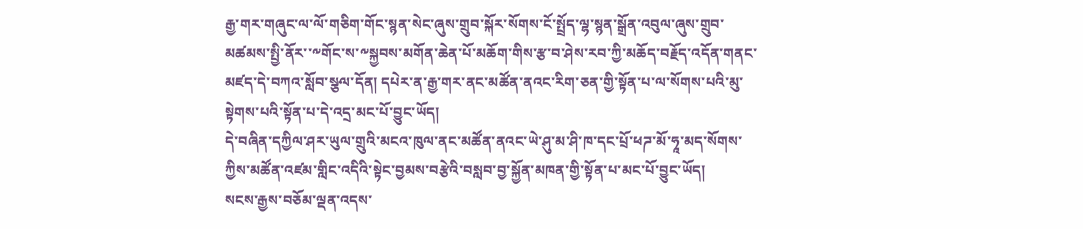རྒྱ་གར་གཞུང་ལ་ལོ་གཅིག་གོང་སྙན་སེང་ཞུས་གྲུབ་སྐོར་སོགས་ངོ་སྤྲོད་ལྷ་སྙན་སྒྲོན་འབུལ་ཞུས་གྲུབ་མཚམས་སྤྱི་ནོར་་༸གོང་ས་༸སྐྱབས་མགོན་ཆེན་པོ་མཆོག་གིས་རྩ་བ་ཤེས་རབ་ཀྱི་མཆོད་བརྗོད་འདོན་གནང་མཛད་དེ་བཀའ་སློབ་སྩལ་དོན། དཔེར་ན་རྒྱ་གར་ནང་མཚོན་ནའང་རིག་ཅན་གྱི་སྟོན་པ་ལ་སོགས་པའི་མུ་སྟེགས་པའི་སྟོན་པ་དེ་འདྲ་མང་པོ་བྱུང་ཡོད།
དེ་བཞིན་དཀྱིལ་ཤར་ཡུལ་གྲུའི་མངའ་ཁུལ་ནང་མཚོན་ནའང་ཡེ་ཤུ་མ་ཤི་ཁ་དང་པྲོ་ཕཌ་མོ་ཧཱ་མད་སོགས་ཀྱིས་མཚོན་འཛམ་གླིང་འདིའི་སྟེང་བྱམས་བརྩེའི་བསླབ་བྱ་སྐྱོན་མཁན་གྱི་སྟོན་པ་མང་པོ་བྱུང་ཡོད།
སངས་རྒྱས་བཅོམ་ལྡན་འདས་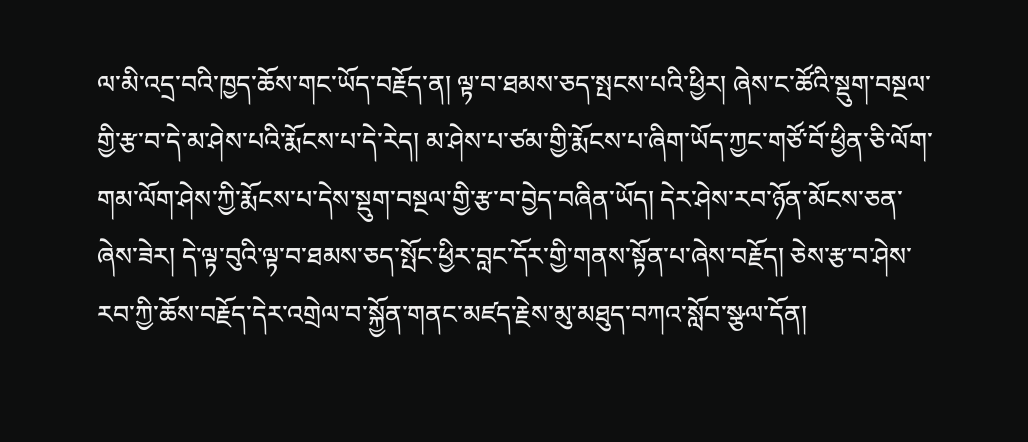ལ་མི་འདྲ་བའི་ཁྱད་ཆོས་གང་ཡོད་བརྗོད་ན། ལྟ་བ་ཐམས་ཅད་སྤངས་པའི་ཕྱིར། ཞེས་ང་ཚོའི་སྡུག་བསྔལ་གྱི་རྩ་བ་དེ་མ་ཤེས་པའི་རྨོངས་པ་དེ་རེད། མ་ཤེས་པ་ཙམ་གྱི་རྨོངས་པ་ཞིག་ཡོད་ཀྱང་གཙོ་བོ་ཕྱིན་ཅི་ལོག་གམ་ལོག་ཤེས་ཀྱི་རྨོངས་པ་དེས་སྡུག་བསྔལ་གྱི་རྩ་བ་བྱེད་བཞིན་ཡོད། དེར་ཤེས་རབ་ཉོན་མོངས་ཅན་ཞེས་ཟེར། དེ་ལྟ་བུའི་ལྟ་བ་ཐམས་ཅད་སྤོང་ཕྱིར་བླང་དོར་གྱི་གནས་སྟོན་པ་ཞེས་བརྗོད། ཅེས་རྩ་བ་ཤེས་རབ་ཀྱི་ཆོས་བརྗོད་དེར་འགྲེལ་བ་སྐྱོན་གནང་མཛད་རྗེས་མུ་མཐུད་བཀའ་སློབ་སྩལ་དོན།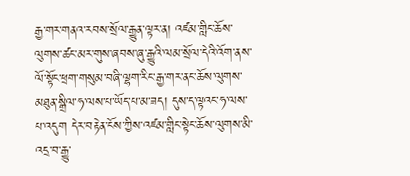རྒྱ་གར་གནའ་རབས་སྲོལ་རྒྱུན་ལྟར་ན། འཛམ་གླིང་ཆོས་ལུགས་ཚང་མར་གུས་ཞབས་ཞུ་རྒྱུའི་ལམ་སྲོལ་དེའི་འོག་ནས་ལོ་སྟོང་ཕྲག་གསུམ་བཞི་ལྷག་རིང་རྒྱ་གར་ནང་ཆོས་ལུགས་མཐུན་སྒྲིལ་ཧ་ལས་པ་ཡོད་པ་མ་ཟད། དུས་ད་ལྟའང་ཧ་ལས་པ་འདུག དེར་བརྟེན་ངོས་ཀྱིས་འཛམ་གླིང་སྟེང་ཆོས་ལུགས་མི་འདྲ་བ་རྒྱུ་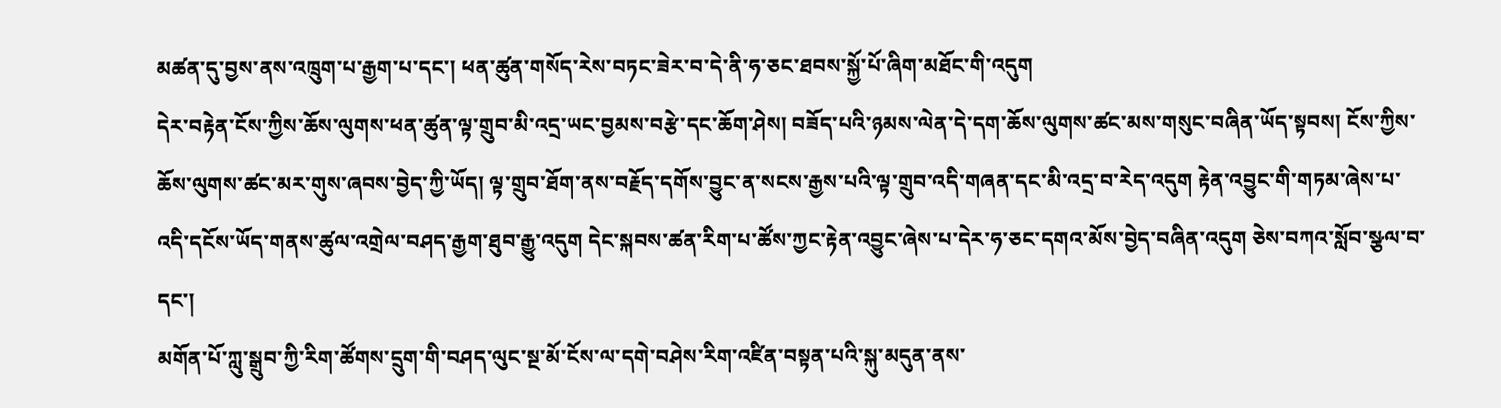མཚན་དུ་བྱས་ནས་འཁྲུག་པ་རྒྱག་པ་དང་། ཕན་ཚུན་གསོད་རེས་བཏང་ཟེར་བ་དེ་ནི་ཧ་ཅང་ཐབས་སྐྱོ་པོ་ཞིག་མཐོང་གི་འདུག
དེར་བརྟེན་ངོས་ཀྱིས་ཆོས་ལུགས་ཕན་ཚུན་ལྟ་གྲུབ་མི་འདྲ་ཡང་བྱམས་བརྩེ་དང་ཆོག་ཤེས། བཟོད་པའི་ཉམས་ལེན་དེ་དག་ཆོས་ལུགས་ཚང་མས་གསུང་བཞིན་ཡོད་སྟབས། ངོས་ཀྱིས་ཆོས་ལུགས་ཚང་མར་གུས་ཞབས་བྱེད་ཀྱི་ཡོད། ལྟ་གྲུབ་ཐོག་ནས་བརྗོད་དགོས་བྱུང་ན་སངས་རྒྱས་པའི་ལྟ་གྲུབ་འདི་གཞན་དང་མི་འདྲ་བ་རེད་འདུག རྟེན་འབྱུང་གི་གཏམ་ཞེས་པ་འདི་དངོས་ཡོད་གནས་ཚུལ་འགྲེལ་བཤད་རྒྱག་ཐུབ་རྒྱུ་འདུག དེང་སྐབས་ཚན་རིག་པ་ཚོས་ཀྱང་རྟེན་འབྱུང་ཞེས་པ་དེར་ཧ་ཅང་དགའ་མོས་བྱེད་བཞིན་འདུག ཅེས་བཀའ་སློབ་སྩལ་བ་དང་།
མགོན་པོ་ཀླུ་སྒྲུབ་ཀྱི་རིག་ཚོགས་དྲུག་གི་བཤད་ལུང་སྔ་མོ་ངོས་ལ་དགེ་བཤེས་རིག་འཛིན་བསྟན་པའི་སྐུ་མདུན་ནས་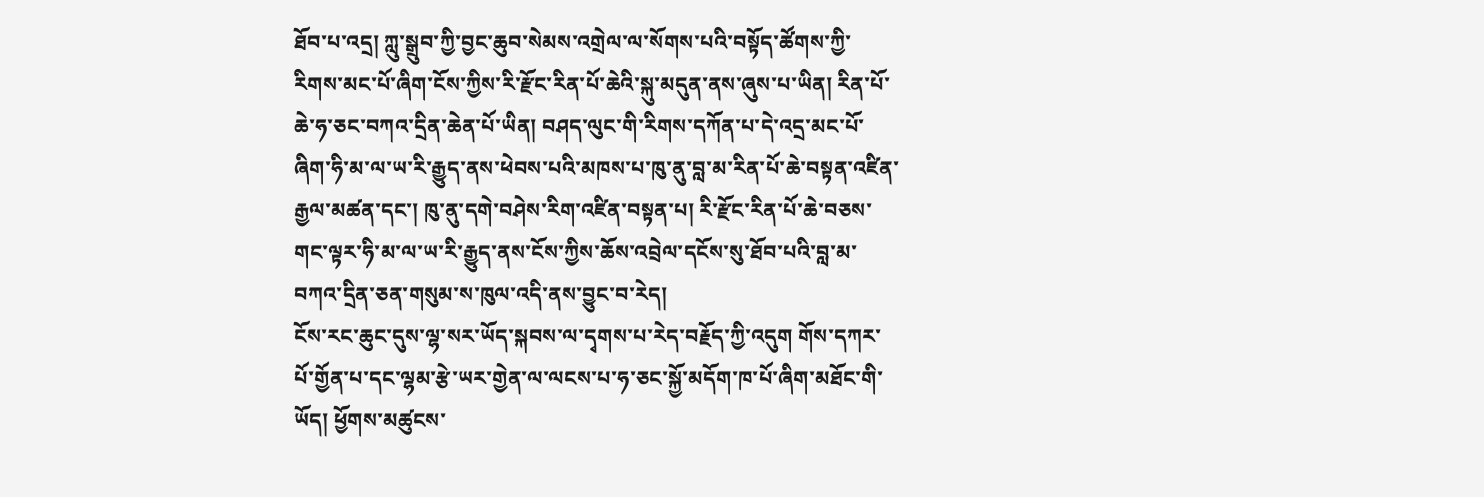ཐོབ་པ་འདྲ། ཀླུ་སྒྲུབ་ཀྱི་བྱང་ཆུབ་སེམས་འགྲེལ་ལ་སོགས་པའི་བསྟོད་ཚོགས་ཀྱི་རིགས་མང་པོ་ཞིག་ངོས་ཀྱིས་རི་རྫོང་རིན་པོ་ཆེའི་སྐུ་མདུན་ནས་ཞུས་པ་ཡིན། རིན་པོ་ཆེ་ཧ་ཅང་བཀའ་དྲིན་ཆེན་པོ་ཡིན། བཤད་ལུང་གི་རིགས་དཀོན་པ་དེ་འདྲ་མང་པོ་ཞིག་ཧི་མ་ལ་ཡ་རི་རྒྱུད་ནས་ཕེབས་པའི་མཁས་པ་ཁུ་ནུ་བླ་མ་རིན་པོ་ཆེ་བསྟན་འཛིན་རྒྱལ་མཚན་དང་། ཁུ་ནུ་དགེ་བཤེས་རིག་འཛིན་བསྟན་པ། རི་རྫོང་རིན་པོ་ཆེ་བཅས་གང་ལྟར་ཧི་མ་ལ་ཡ་རི་རྒྱུད་ནས་ངོས་ཀྱིས་ཆོས་འབྲེལ་དངོས་སུ་ཐོབ་པའི་བླ་མ་བཀའ་དྲིན་ཅན་གསུམ་ས་ཁུལ་འདི་ནས་བྱུང་བ་རེད།
ངོས་རང་ཆུང་དུས་ལྷ་སར་ཡོད་སྐབས་ལ་དྭགས་པ་རེད་བརྗོད་ཀྱི་འདུག གོས་དཀར་པོ་གྱོན་པ་དང་ལྷམ་རྩེ་ཡར་གྱེན་ལ་ལངས་པ་ཧ་ཅང་སྐྱོ་མདོག་ཁ་པོ་ཞིག་མཐོང་གི་ཡོད། ཕྱོགས་མཚུངས་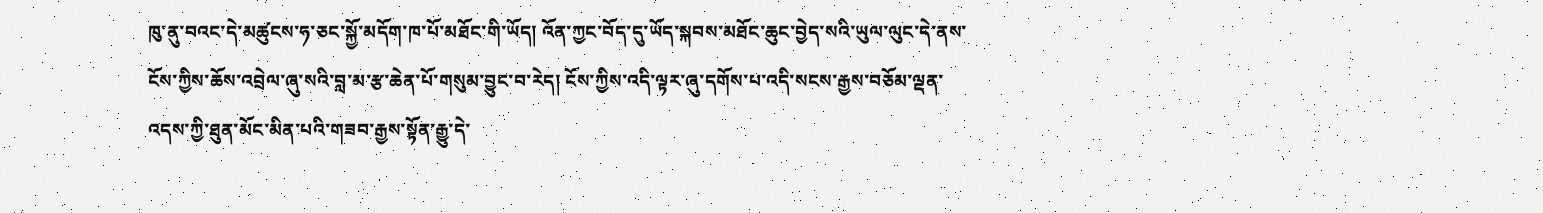ཁུ་ནུ་བའང་དེ་མཚུངས་ཧ་ཅང་སྐྱོ་མདོག་ཁ་པོ་མཐོང་གི་ཡོད། འོན་ཀྱང་བོད་དུ་ཡོད་སྐབས་མཐོང་ཆུང་བྱེད་སའི་ཡུལ་ལུང་དེ་ནས་ངོས་ཀྱིས་ཆོས་འབྲེལ་ཞུ་སའི་བླ་མ་རྩ་ཆེན་པོ་གསུམ་བྱུང་བ་རེད། ངོས་ཀྱིས་འདི་ལྟར་ཞུ་དགོས་པ་འདི་སངས་རྒྱས་བཅོམ་ལྡན་འདས་ཀྱི་ཐུན་མོང་མིན་པའི་གཟབ་རྒྱས་སྟོན་རྒྱུ་དེ་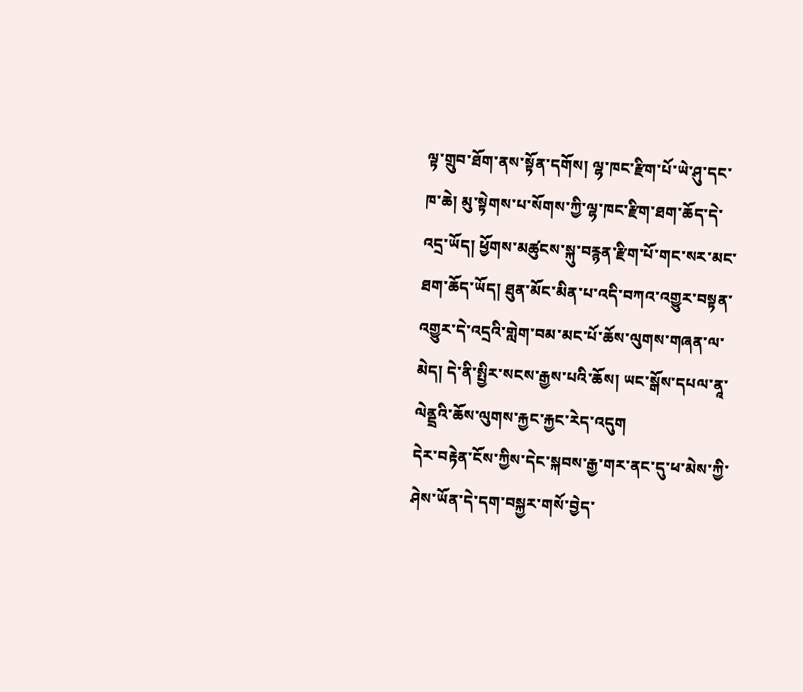ལྟ་གྲུབ་ཐོག་ནས་སྟོན་དགོས། ལྷ་ཁང་རྫིག་པོ་ཡེ་ཤུ་དང་ཁ་ཆེ། མུ་སྟེགས་པ་སོགས་ཀྱི་ལྷ་ཁང་རྫིག་ཐག་ཆོད་དེ་འདྲ་ཡོད། ཕྱོགས་མཚུངས་སྐུ་བརྙན་རྫིག་པོ་གང་སར་མང་ཐག་ཆོད་ཡོད། ཐུན་མོང་མིན་པ་འདི་བཀའ་འགྱུར་བསྟན་འགྱུར་དེ་འདྲའི་གླེག་བམ་མང་པོ་ཆོས་ལུགས་གཞན་ལ་མེད། དེ་ནི་སྤྱིར་སངས་རྒྱས་པའི་ཆོས། ཡང་སྒོས་དཔལ་ནཱ་ལེནྡྲའི་ཆོས་ལུགས་རྐྱང་རྐྱང་རེད་འདུག
དེར་བརྟེན་ངོས་ཀྱིས་དེང་སྐབས་རྒྱ་གར་ནང་དུ་ཕ་མེས་ཀྱི་ཤེས་ཡོན་དེ་དག་བསྐྱར་གསོ་བྱེད་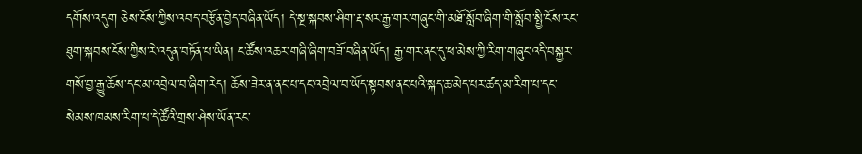དགོས་འདུག ཅེས་ངོས་ཀྱིས་འབད་བརྩོན་བྱེད་བཞིན་ཡོད། དེ་སྔ་སྐབས་ཤིག་རྡ་སར་རྒྱ་གར་གཞུང་གི་མཐོ་སློབ་ཞིག་གི་སློབ་སྤྱི་ངོས་རང་ཐུག་སྐབས་ངོས་ཀྱིས་རེ་འདུན་བཏོན་པ་ཡིན། ང་ཚོས་འཆར་གཞི་ཞིག་བཟོ་བཞིན་ཡོད། རྒྱ་གར་ནང་དུ་ཕ་མེས་ཀྱི་རིག་གཞུང་འདི་བསྐྱར་གསོ་བྱ་རྒྱུ་ཆོས་དང་མ་འབྲེལ་བ་ཞིག་རེད། ཆོས་ཟེར་ན་ནང་པ་དང་འབྲེལ་བ་ཡོད་སྟབས་ནང་པའི་སྐད་ཆ་མེད་པར་ཚད་མ་རིག་པ་དང་སེམས་ཁམས་རིག་པ་དེ་ཚོའི་གྲས་ཤེས་ཡོན་རང་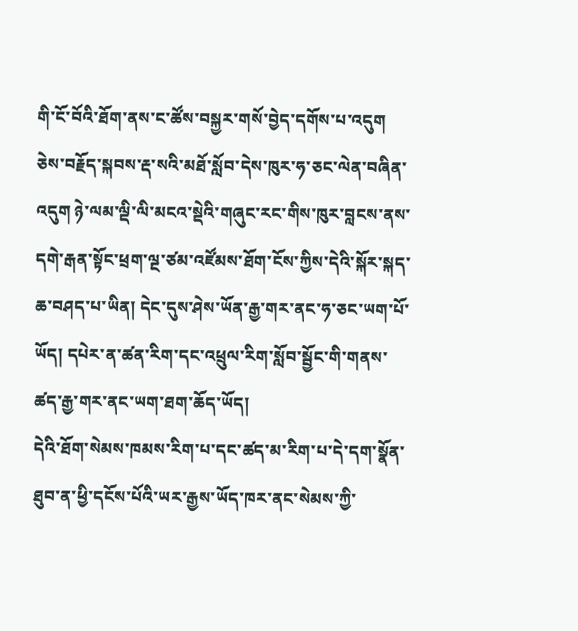གི་ངོ་བོའི་ཐོག་ནས་ང་ཚོས་བསྐྱར་གསོ་བྱེད་དགོས་པ་འདུག ཅེས་བརྗོད་སྐབས་རྡ་སའི་མཐོ་སློབ་དེས་ཁུར་ཧ་ཅང་ལེན་བཞིན་འདུག ཉེ་ལམ་ལྡི་ལི་མངའ་སྡེའི་གཞུང་རང་གིས་ཁུར་བླངས་ནས་དགེ་རྒན་སྟོང་ཕྲག་ལྔ་ཙམ་འཛོམས་ཐོག་ངོས་ཀྱིས་དེའི་སྐོར་སྐད་ཆ་བཤད་པ་ཡིན། དེང་དུས་ཤེས་ཡོན་རྒྱ་གར་ནང་ཧ་ཅང་ཡག་པོ་ཡོད། དཔེར་ན་ཚན་རིག་དང་འཕྲུལ་རིག་སློབ་སྦྱོང་གི་གནས་ཚད་རྒྱ་གར་ནང་ཡག་ཐག་ཆོད་ཡོད།
དེའི་ཐོག་སེམས་ཁམས་རིག་པ་དང་ཚད་མ་རིག་པ་དེ་དག་སྣོན་ཐུབ་ན་ཕྱི་དངོས་པོའི་ཡར་རྒྱས་ཡོད་ཁར་ནང་སེམས་ཀྱི་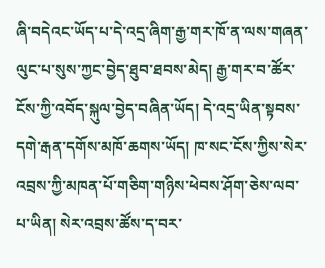ཞི་བདེའང་ཡོད་པ་དེ་འདྲ་ཞིག་རྒྱ་གར་ཁོ་ན་ལས་གཞན་ལུང་པ་སུས་ཀྱང་བྱེད་ཐུབ་ཐབས་མེད། རྒྱ་གར་བ་ཚོར་ངོས་ཀྱི་འབོད་སྐུལ་བྱེད་བཞིན་ཡོད། དེ་འདྲ་ཡིན་སྟབས་དགེ་རྒན་དགོས་མཁོ་ཆགས་ཡོད། ཁ་སང་ངོས་ཀྱིས་སེར་འབྲས་ཀྱི་མཁན་པོ་གཅིག་གཉིས་ཕེབས་ཤོག་ཅེས་ལབ་པ་ཡིན། སེར་འབྲས་ཚོས་ད་བར་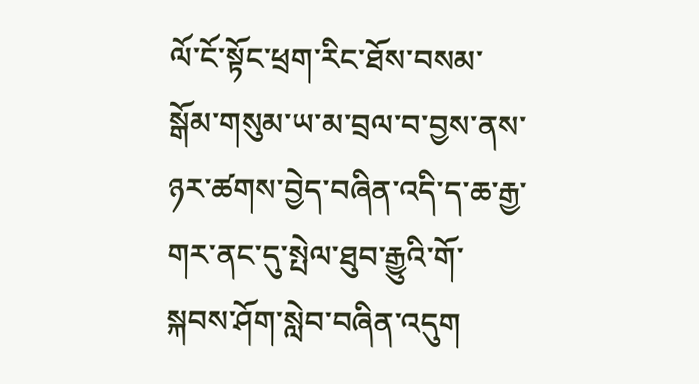ལོ་ངོ་སྟོང་ཕྲག་རིང་ཐོས་བསམ་སྒོམ་གསུམ་ཡ་མ་བྲལ་བ་བྱས་ནས་ཉར་ཚགས་བྱེད་བཞིན་འདི་ད་ཆ་རྒྱ་གར་ནང་དུ་སྤེལ་ཐུབ་རྒྱུའི་གོ་སྐབས་ཤོག་སླེབ་བཞིན་འདུག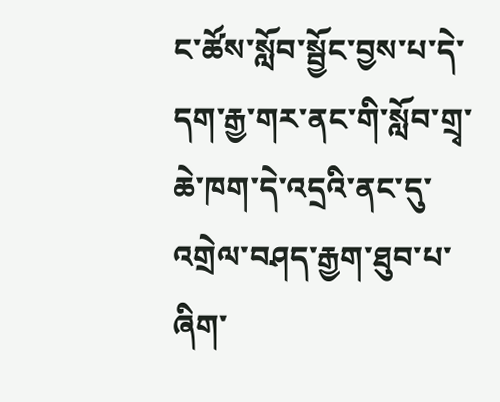ང་ཚོས་སློབ་སྦྱོང་བྱས་པ་དེ་དག་རྒྱ་གར་ནང་གི་སློབ་གྲྭ་ཆེ་ཁག་དེ་འདྲའི་ནང་དུ་འགྲེལ་བཤད་རྒྱག་ཐུབ་པ་ཞིག་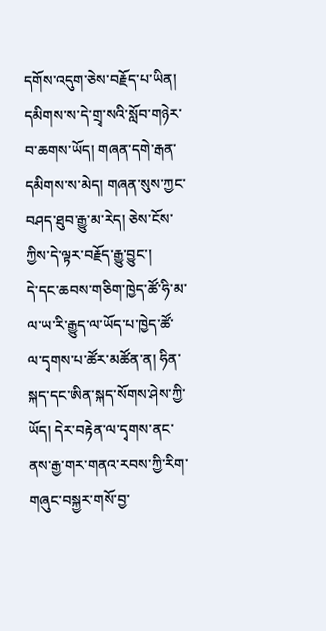དགོས་འདུག་ཅེས་བརྗོད་པ་ཡིན། དམིགས་ས་དེ་གྲྭ་སའི་སློབ་གཉེར་བ་ཆགས་ཡོད། གཞན་དགེ་རྒན་དམིགས་ས་མེད། གཞན་སུས་ཀྱང་བཤད་ཐུབ་རྒྱུ་མ་རེད། ཅེས་ངོས་ཀྱིས་དེ་ལྟར་བརྗོད་རྒྱུ་བྱུང་།
དེ་དང་ཆབས་གཅིག་ཁྱེད་ཚོ་ཧི་མ་ལ་ཡ་རི་རྒྱུད་ལ་ཡོད་པ་ཁྱེད་ཚོ་ལ་དྭགས་པ་ཚོར་མཚོན་ན། ཧིན་སྐད་དང་ཨིན་སྐད་སོགས་ཤེས་ཀྱི་ཡོད། དེར་བརྟེན་ལ་དྭགས་ནང་ནས་རྒྱ་གར་གནའ་རབས་ཀྱི་རིག་གཞུང་བསྐྱར་གསོ་བྱ་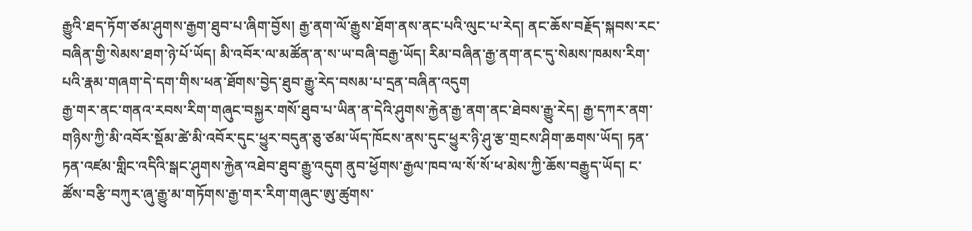རྒྱུའི་ཐད་ཏོག་ཙམ་ཤུགས་རྒྱག་ཐུབ་པ་ཞིག་བྱོས། རྒྱ་ནག་ལོ་རྒྱུས་ཐོག་ནས་ནང་པའི་ལུང་པ་རེད། ནང་ཆོས་བརྗོད་སྐབས་རང་བཞིན་གྱི་སེམས་ཐག་ཉེ་པོ་ཡོད། མི་འབོར་ལ་མཚོན་ན་ས་ཡ་བཞི་བརྒྱ་ཡོད། རིམ་བཞིན་རྒྱ་ནག་ནང་དུ་སེམས་ཁམས་རིག་པའི་རྣམ་གཞག་དེ་དག་གིས་ཕན་ཐོགས་བྱེད་ཐུབ་རྒྱུ་རེད་བསམ་པ་དྲན་བཞིན་འདུག
རྒྱ་གར་ནང་གནའ་རབས་རིག་གཞུང་བསྐྱར་གསོ་ཐུབ་པ་ཡིན་ན་དེའི་ཤུགས་རྐྱེན་རྒྱ་ནག་ནང་ཐེབས་རྒྱུ་རེད། རྒྱ་དཀར་ནག་གཉིས་ཀྱི་མི་འབོར་སྡོམ་ཚེ་མི་འབོར་དུང་ཕྱུར་བདུན་ཅུ་ཙམ་ཡོད་ཁོངས་ནས་དུང་ཕྱུར་ཉི་ཤུ་རྩ་གྲངས་ཤིག་ཆགས་ཡོད། ཏན་ཏན་འཛམ་གླིང་འདིའི་སྒང་ཤུགས་རྐྱེན་འཐེབ་ཐུབ་རྒྱུ་འདུག ནུབ་ཕྱོགས་རྒྱལ་ཁབ་ལ་སོ་སོ་ཕ་མེས་ཀྱི་ཆོས་བརྒྱུད་ཡོད། ང་ཚོས་བརྩི་བཀུར་ཞུ་རྒྱུ་མ་གཏོགས་རྒྱ་གར་རིག་གཞུང་ཨུ་ཚུགས་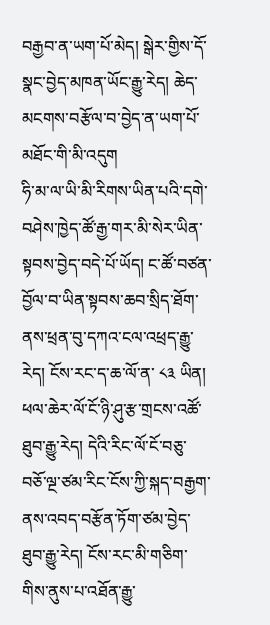བརྒྱབ་ན་ཡག་པོ་མེད། སྒེར་གྱིས་དོ་སྣང་བྱེད་མཁན་ཡོང་རྒྱུ་རེད། ཆེད་མངགས་བརྩོལ་བ་བྱེད་ན་ཡག་པོ་མཐོང་གི་མི་འདུག
ཧི་མ་ལ་ཡི་མི་རིགས་ཡིན་པའི་དགེ་བཤེས་ཁྱེད་ཚོ་རྒྱ་གར་མི་སེར་ཡིན་སྟབས་བྱེད་བདེ་པོ་ཡོད། ང་ཚོ་བཙན་བྱོལ་བ་ཡིན་སྟབས་ཆབ་སྲིད་ཐོག་ནས་ཕྲན་བུ་དཀའ་ངལ་འཕྲད་རྒྱུ་རེད། ངོས་རང་ད་ཆ་ལོ་ན་ ༨༣ ཡིན། ཕལ་ཆེར་ལོ་ངོ་ཉི་ཤུ་རྩ་གྲངས་འཚོ་ཐུབ་རྒྱུ་རེད། དེའི་རིང་ལོ་ངོ་བཅུ་བཅོ་ལྔ་ཙམ་རིང་ངོས་ཀྱི་སྐད་བརྒྱག་ནས་འབད་བརྩོན་ཏོག་ཙམ་བྱེད་ཐུབ་རྒྱུ་རེད། ངོས་རང་མི་གཅིག་གིས་ནུས་པ་འཐོན་རྒྱུ་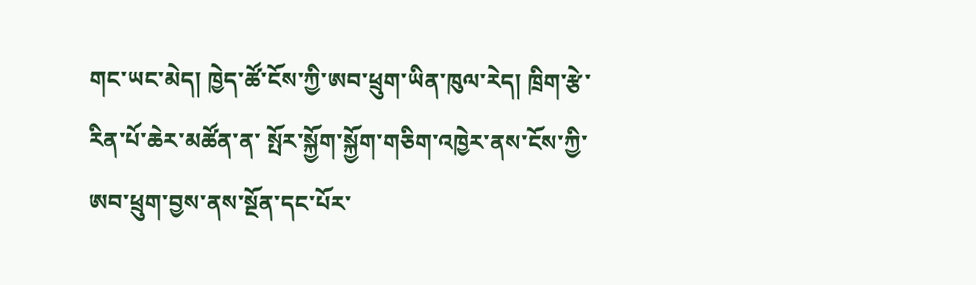གང་ཡང་མེད། ཁྱེད་ཚོ་ངོས་ཀྱི་ཨབ་ཕྲུག་ཡིན་ཁུལ་རེད། ཁྲིག་རྩེ་རིན་པོ་ཆེར་མཚོན་ན་ སྤོར་སྐྱོག་སྐྱོག་གཅིག་འཁྱེར་ནས་ངོས་ཀྱི་ཨབ་ཕྲུག་བྱས་ནས་སྔོན་དང་པོར་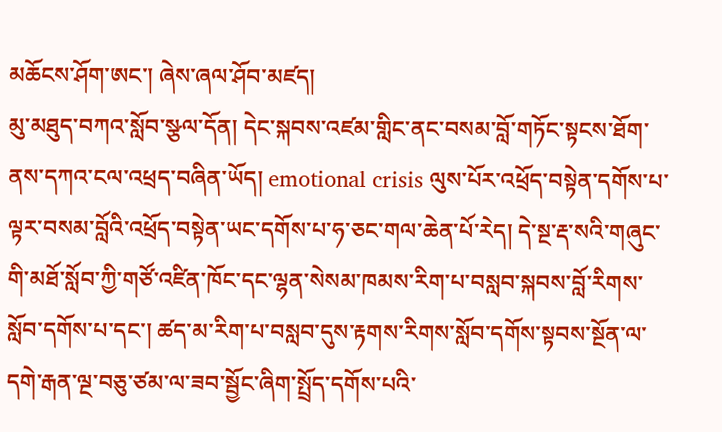མཆོངས་ཤོག་ཨང་། ཞེས་ཞལ་ཤོབ་མཛད།
མུ་མཐུད་བཀའ་སློབ་སྩལ་དོན། དེང་སྐབས་འཛམ་གླིང་ནང་བསམ་བློ་གཏོང་སྟངས་ཐོག་ནས་དཀའ་ངལ་འཕྲད་བཞིན་ཡོད། emotional crisis ལུས་པོར་འཕྲོད་བསྟེན་དགོས་པ་ལྟར་བསམ་བློའི་འཕྲོད་བསྟེན་ཡང་དགོས་པ་ཧ་ཅང་གལ་ཆེན་པོ་རེད། དེ་སྔ་རྡ་སའི་གཞུང་གི་མཐོ་སློབ་ཀྱི་གཙོ་འཛིན་ཁོང་དང་ལྷན་སེསམ་ཁམས་རིག་པ་བསླབ་སྐབས་བློ་རིགས་སློབ་དགོས་པ་དང་། ཚད་མ་རིག་པ་བསླབ་དུས་རྟགས་རིགས་སློབ་དགོས་སྟབས་སྔོན་ལ་དགེ་རྒན་ལྔ་བཅུ་ཙམ་ལ་ཟབ་སྦྱོང་ཞིག་སྤྲོད་དགོས་པའི་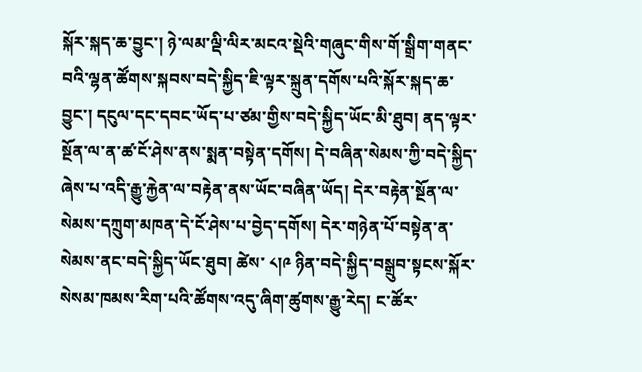སྐོར་སྐད་ཆ་བྱུང་། ཉེ་ལམ་ལྡི་ལིར་མངའ་སྡེའི་གཞུང་གིས་གོ་སྒྲིག་གནང་བའི་ལྷན་ཚོགས་སྐབས་བདེ་སྐྱིད་ཇི་ལྟར་སྐྲུན་དགོས་པའི་སྐོར་སྐད་ཆ་བྱུང་། དངུལ་དང་དབང་ཡོད་པ་ཙམ་གྱིས་བདེ་སྐྱིད་ཡོང་མི་ཐུབ། ནད་ལྟར་སྔོན་ལ་ན་ཚ་ངོ་ཤེས་ནས་སྨན་བསྟེན་དགོས། དེ་བཞིན་སེམས་ཀྱི་བདེ་སྐྱིད་ཞེས་པ་འདི་རྒྱུ་རྐྱེན་ལ་བརྟེན་ནས་ཡོང་བཞིན་ཡོད། དེར་བརྟེན་སྔོན་ལ་སེམས་དཀྲུག་མཁན་དེ་ངོ་ཤེས་པ་བྱེད་དགོས། དེར་གཉེན་པོ་བསྟེན་ན་སེམས་ནང་བདེ་སྐྱིད་ཡོང་ཐུབ། ཚེས་ ༨།༩ ཉིན་བདེ་སྐྱིད་བསྒྲུབ་སྟངས་སྐོར་སེསམ་ཁམས་རིག་པའི་ཚོགས་འདུ་ཞིག་ཚུགས་རྒྱུ་རེད། ང་ཚོར་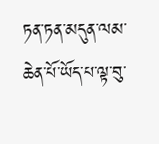ཏན་ཏན་མདུན་ལམ་ཆེན་པོ་ཡོད་པ་ལྟ་བུ་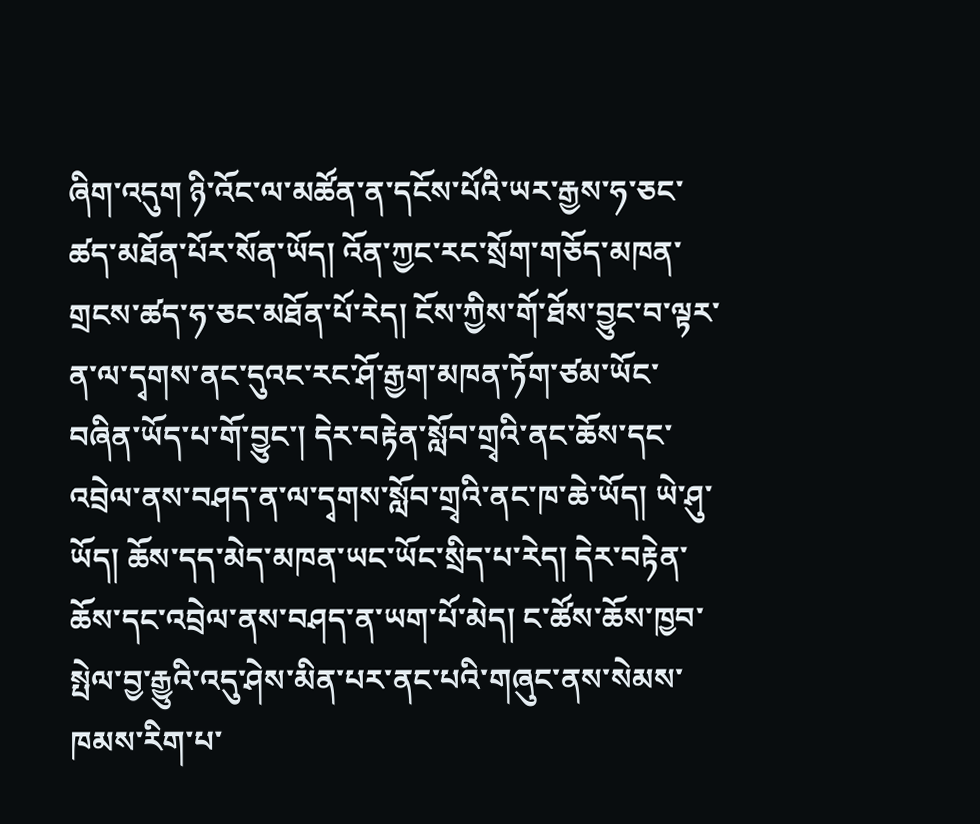ཞིག་འདུག ཉི་འོང་ལ་མཚོན་ན་དངོས་པོའི་ཡར་རྒྱས་ཧ་ཅང་ཚད་མཐོན་པོར་སོན་ཡོད། འོན་ཀྱང་རང་སྲོག་གཅོད་མཁན་གྲངས་ཚད་ཧ་ཅང་མཐོན་པོ་རེད། ངོས་ཀྱིས་གོ་ཐོས་བྱུང་བ་ལྟར་ན་ལ་དྭགས་ནང་དུའང་རང་ཤོ་རྒྱག་མཁན་ཏོག་ཙམ་ཡོང་བཞིན་ཡོད་པ་གོ་བྱུང་། དེར་བརྟེན་སློབ་གྲྭའི་ནང་ཆོས་དང་འབྲེལ་ནས་བཤད་ན་ལ་དྭགས་སློབ་གྲྭའི་ནང་ཁ་ཆེ་ཡོད། ཡེ་ཤུ་ཡོད། ཆོས་དད་མེད་མཁན་ཡང་ཡོང་སྲིད་པ་རེད། དེར་བརྟེན་ཆོས་དང་འབྲེལ་ནས་བཤད་ན་ཡག་པོ་མེད། ང་ཚོས་ཆོས་ཁྱབ་སྤེལ་བྱ་རྒྱུའི་འདུ་ཤེས་མིན་པར་ནང་པའི་གཞུང་ནས་སེམས་ཁམས་རིག་པ་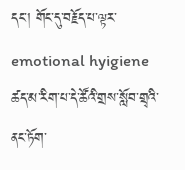དང་། གོང་དུ་བརྗོད་པ་ལྟར་emotional hyigiene ཚད་མ་རིག་པ་དེ་ཚོའི་གྲས་སློབ་གྲྭའི་ནང་ཏོག་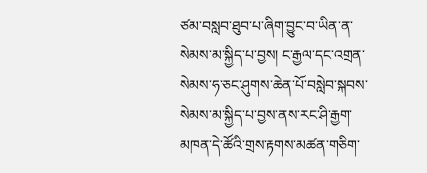ཙམ་བསླབ་ཐུབ་པ་ཞིག་བྱུང་བ་ཡིན་ན་སེམས་མ་སྐྱིད་པ་བྱས། ང་རྒྱལ་དང་འགྲན་སེམས་ཧ་ཅང་ཤུགས་ཆེན་པོ་བསླེབ་སྐབས་སེམས་མ་སྐྱིད་པ་བྱས་ནས་རང་ཤི་རྒྱག་མཁན་དེ་ཚོའི་གྲས་རྟགས་མཚན་གཅིག་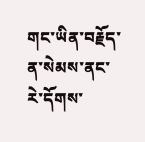གང་ཡིན་བརྗོད་ན་སེམས་ནང་རེ་དོགས་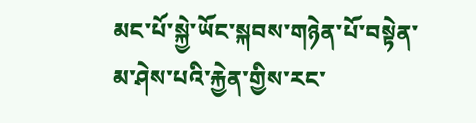མང་པོ་སྐྱེ་ཡོང་སྐབས་གཉེན་པོ་བསྟེན་མ་ཤེས་པའི་རྐྱེན་གྱིས་རང་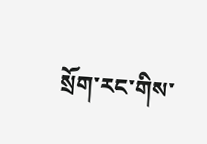སྲོག་རང་གིས་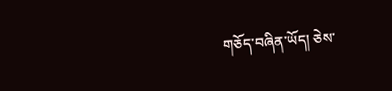གཅོད་བཞིན་ཡོད། ཅེས་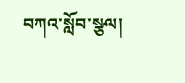བཀའ་སློབ་སྩལ།